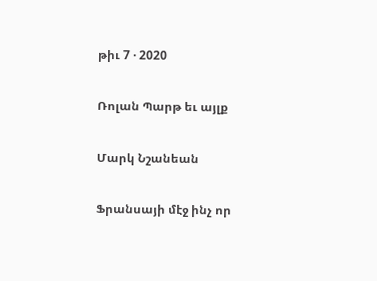թիւ 7 · 2020

Ռոլան Պարթ եւ այլք

Մարկ Նշանեան

Ֆրանսայի մէջ ինչ որ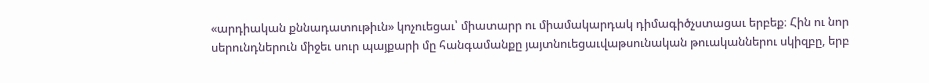«արդիական քննադատութիւն» կոչուեցաւ՝ միատարր ու միամակարդակ դիմագիծչստացաւ երբեք։ Հին ու նոր սերունդներուն միջեւ սուր պայքարի մը հանգամանքը յայտնուեցաւվաթսունական թուականներու սկիզբը, երբ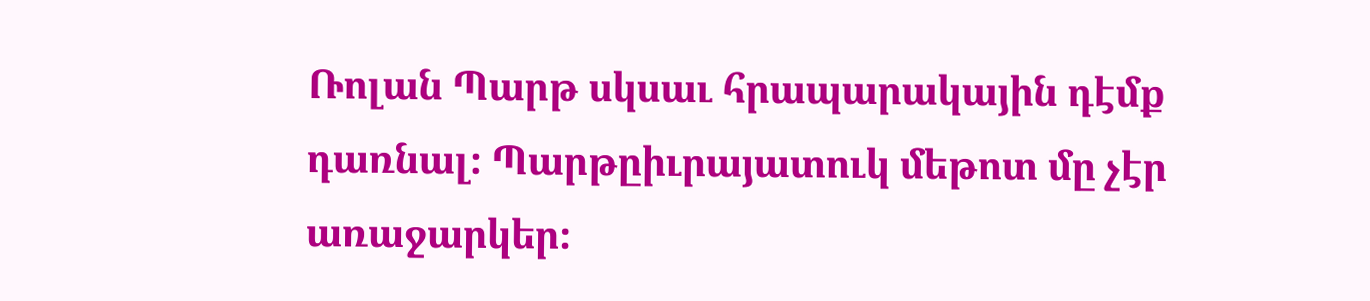Ռոլան Պարթ սկսաւ հրապարակային դէմք դառնալ։ Պարթըիւրայատուկ մեթոտ մը չէր առաջարկեր։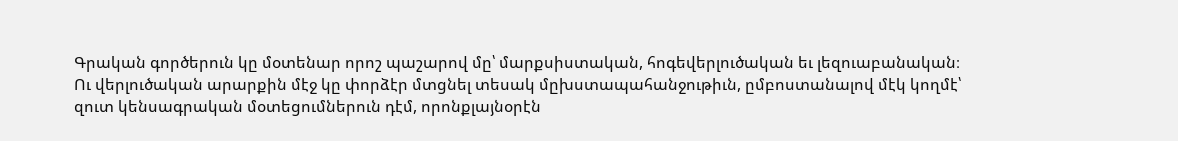Գրական գործերուն կը մօտենար որոշ պաշարով մը՝ մարքսիստական, հոգեվերլուծական եւ լեզուաբանական։ Ու վերլուծական արարքին մէջ կը փորձէր մտցնել տեսակ մըխստապահանջութիւն, ըմբոստանալով մէկ կողմէ՝ զուտ կենսագրական մօտեցումներուն դէմ, որոնքլայնօրէն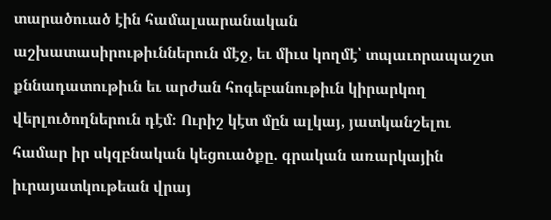տարածուած էին համալսարանական աշխատասիրութիւններուն մէջ, եւ միւս կողմէ՝ տպաւորապաշտ քննադատութիւն եւ արժան հոգեբանութիւն կիրարկող վերլուծողներուն դէմ։ Ուրիշ կէտ մըն ալկայ, յատկանշելու համար իր սկզբնական կեցուածքը. գրական առարկային իւրայատկութեան վրայ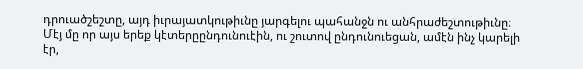դրուածշեշտը, այդ իւրայատկութիւնը յարգելու պահանջն ու անհրաժեշտութիւնը։ Մէյ մը որ այս երեք կէտերըընդունուէին, ու շուտով ընդունուեցան, ամէն ինչ կարելի էր,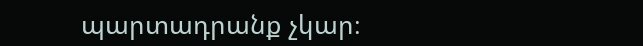պարտադրանք չկար։